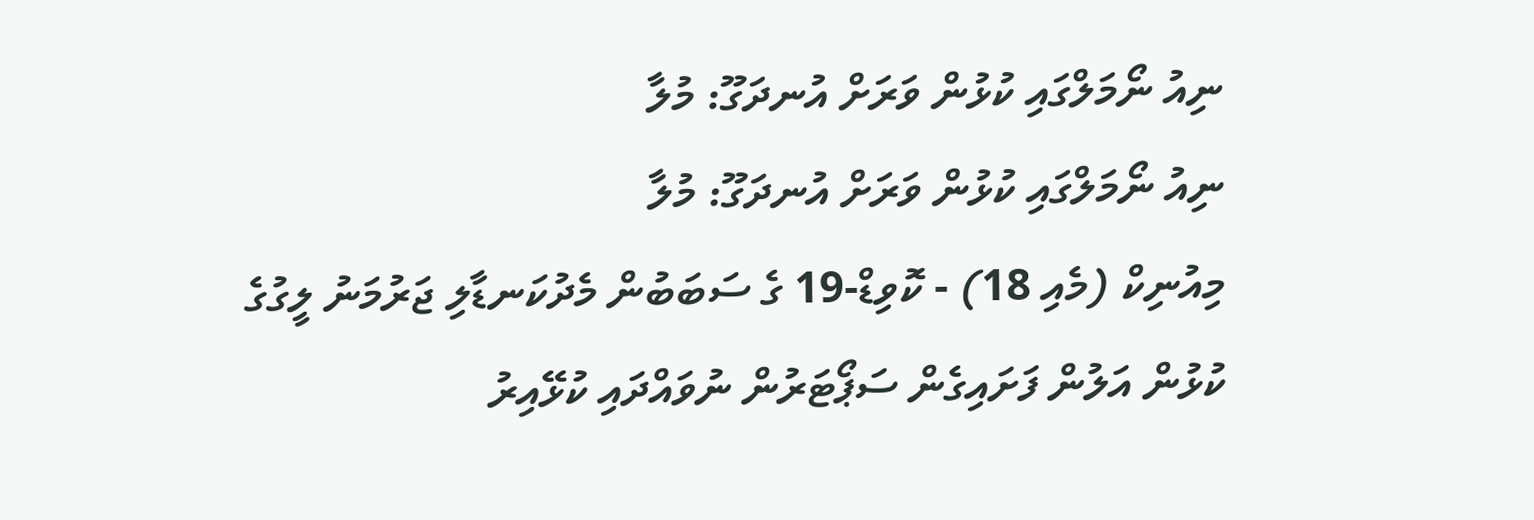ނިއު ނޯމަލްގައި ކުޅުން ވަރަށް އުނދަގޫ: މުލާ
ނިއު ނޯމަލްގައި ކުޅުން ވަރަށް އުނދަގޫ: މުލާ
މިއުނިކް (މެއި 18) - ކޮވިޑް-19 ގެ ސަބަބުން މެދުކަނޑާލި ޖަރުމަނު ލީގުގެ ކުޅުން އަލުން ފަށައިގެން ސަޕޯޓަރުން ނުވައްދައި ކުޅޭއިރު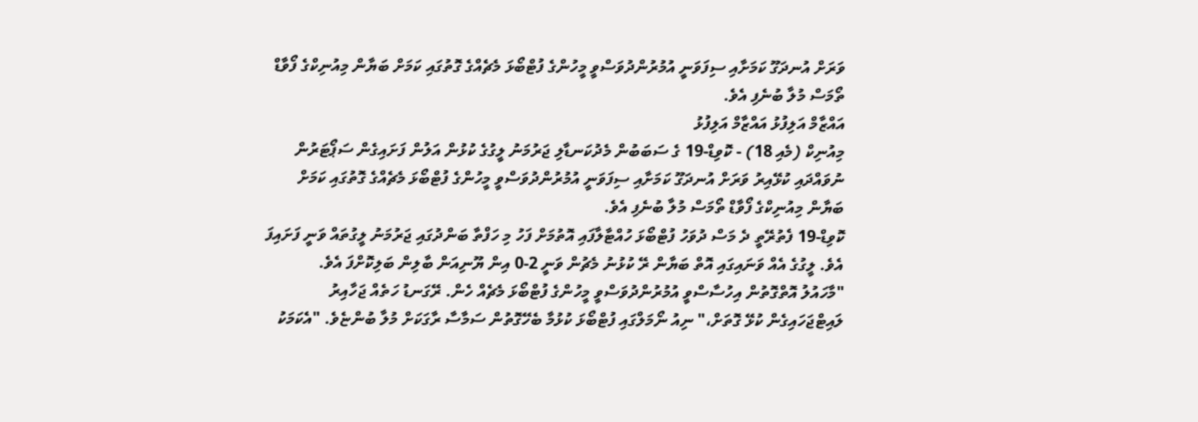ވަރަށް އުނދަގޫ ކަމަށާއި ސިފަވަނީ އުމުރުންދުވަސްވީ މީހުންގެ ފުޓްބޯޅަ މެޗެއްގެ ގޮތުގައި ކަމަށް ބަޔާން މިއުނިކްގެ ފޯވާޑް ތޯމަސް މުލާ ބުނެފި އެވެ.
އައްޒާމް އަލިފުޅު އައްޒާމް އަލިފުޅު
މިއުނިކް (މެއި 18) - ކޮވިޑް-19 ގެ ސަބަބުން މެދުކަނޑާލި ޖަރުމަނު ލީގުގެ ކުޅުން އަލުން ފަށައިގެން ސަޕޯޓަރުން ނުވައްދައި ކުޅޭއިރު ވަރަށް އުނދަގޫ ކަމަށާއި ސިފަވަނީ އުމުރުންދުވަސްވީ މީހުންގެ ފުޓްބޯޅަ މެޗެއްގެ ގޮތުގައި ކަމަށް ބަޔާން މިއުނިކްގެ ފޯވާޑް ތޯމަސް މުލާ ބުނެފި އެވެ.
ކޮވިޑް-19 ފެތުރޭތީ ދެ މަސް ދުވަހު ފުޓްބޯޅަ ހުއްޓާލާފައި އޮތުމަށް ފަހު މި ހަފްތާ ބަންދުގައި ޖަރުމަނު ލީގުތައް ވަނީ ފަށައިފަ އެވެ. ލީގުގެ އެއް ވަނައިގައި އޮތް ބަޔާން ރޭ ކުޅުނު މެޗުން ވަނީ 2-0 އިން ޔޫނިއަން ބާލިން ބަލިކޮށްފަ އެވެ.
"މާހައުލު އޮތްގޮތުން އިހުސާސްވީ އުމުރުންދުވަސްވީ މީހުންގެ ފުޓްބޯޅަ މެޗެއް ހެން. ރޭގަނޑު ހަތެއް ޖަހާއިރު ލައިޓްޖަހައިގެން ކުޅޭ ގޮތަށް،" ނިއު ނޯމަލްގައި ފުޓްބޯޅަ ކުޅުމާ ބެހޭގޮތުން ސަމާސާ ރާގަކަށް މުލާ ބުންޏެވެ. "އެކަމަކު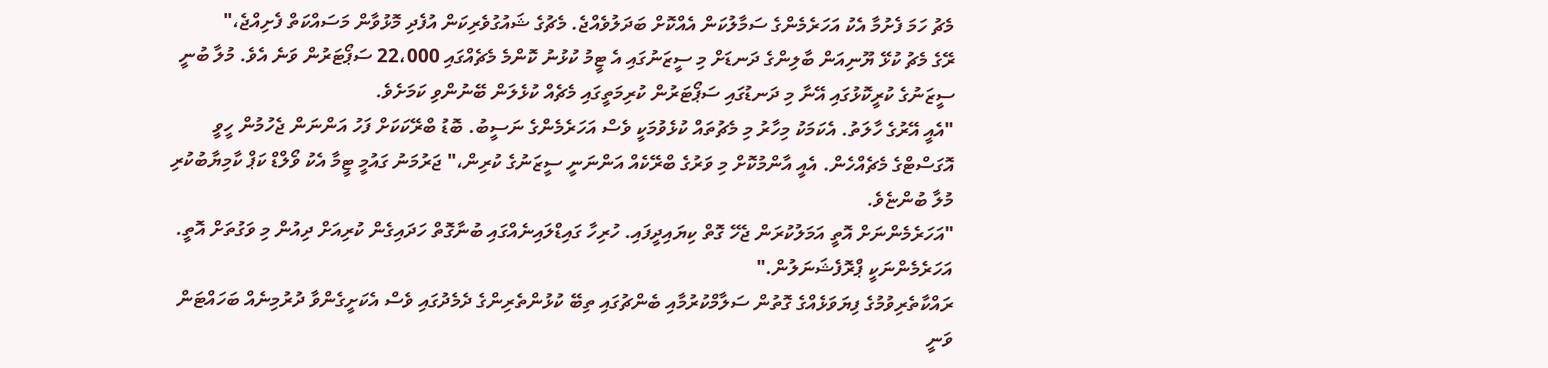މެޗު ހަމަ ފެށުމާ އެކު އަހަރެމެންގެ ސަމާލުކަން އެއްކޮށް ބަދަލުވެއްޖެ. މެޗުގެ ޝައުގުވެރިކަން އުފެދި މޮޅުވާން މަސައްކަތް ފެށިއްޖެ،"
ރޭގެ މެޗު ކުޅޭ ޔޫނިއަން ބާލިންގެ ދަނޑަށް މި ސީޒަނުގައި އެ ޓީމު ކުޅުނު ކޮންމެ މެޗެއްގައި 22،000 ސަޕޯޓަރުން ވަނެ އެވެ. މުލާ ބުނީ ސީޒަނުގެ ކުރީކޮޅުގައި އޭނާ މި ދަނޑުގައި ސަޕޯޓަރުން ކުރިމަތީގައި މެޗެއް ކުޅެލަން ބޭނުންވި ކަމަށެވެ.
"އެއީ އޭރުގެ ހާލަތު. އެކަމަކު މިހާރު މި މެޗުތައް ކުޅެވުމަކީ ވެސް އަހަރެމެންގެ ނަސީބު. ބޮޑު ބްރޭކަކަށް ފަހު އަންނަން ޖެހުމުން ހީވީ އޮގަސްޓްގެ މެޗެއްހެން. އެއީ އާންމުކޮށް މި ވަރުގެ ބްރޭކެއް އަންނަނީ ސީޒަނުގެ ކުރިން،" ޖަރުމަނު ގައުމީ ޓީމާ އެކު ވޯލްޑް ކަޕް ކާމިޔާބުކުރި މުލާ ބުންޏެވެ.
"އަހަރެމެންނަށް އޮތީ އަމަލުކުރަން ޖެހޭ ގޮތް ކިޔައިދީފައި. ހުރިހާ ގައިޑްލައިނެއްގައި ބުނާގޮތް ހަދައިގެން ކުރިއަށް ދިއުން މި ވަގުތަށް އޮތީ. އަހަރެމެންނަކީ ޕްރޮފެޝަނަލުން."
ރައްކާތެރިވުމުގެ ފިޔަވަޅެއްގެ ގޮތުން ސަލާމްކުރުމާއި ބެންޗުގައި ތިބޭ ކުޅުންތެރިންގެ ދެމެދުގައި ވެސް އެކަށީގެންވާ ދުރުމިނެއް ބަހައްޓަން ވަނީ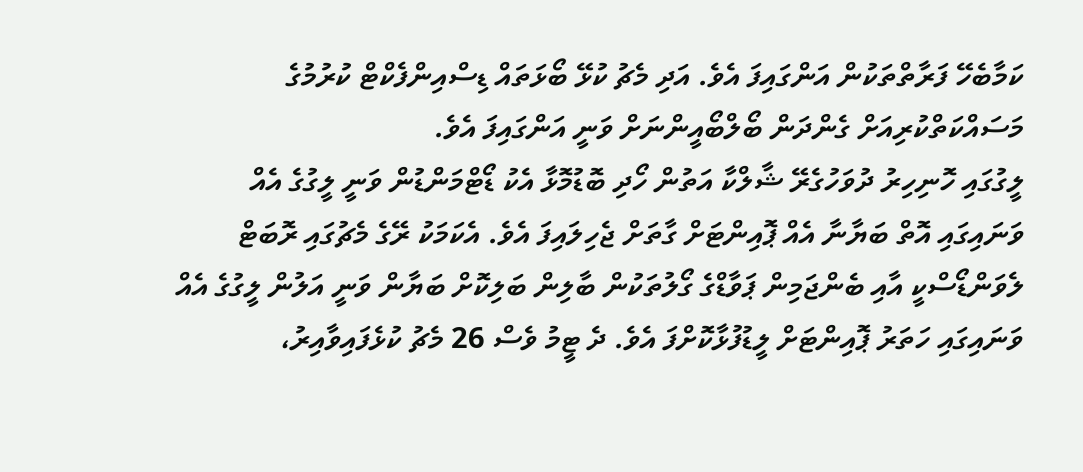ކަމާބެހޭ ފަރާތްތަކުން އަންގައިފަ އެވެ. އަދި މެޗު ކުޅޭ ބޯޅަތައް ޑިސްއިންފެކްޓް ކުރުމުގެ މަސައްކަތްކުރިއަށް ގެންދަން ބޯލްބޯއީންނަށް ވަނީ އަންގައިފަ އެވެ.
ލީގުގައި ހޮނިހިރު ދުވަހުގެރޭ ޝާލްކާ އަތުން ހޯދި ބޮޑުމޮޅާ އެކު ޑޯޓްމަންޑުން ވަނީ ލީގުގެ އެއް ވަނައިގައި އޮތް ބަޔާނާ އެއް ޕޮއިންޓަށް ގާތަށް ޖެހިލައިފަ އެވެ. އެކަމަކު ރޭގެ މެޗުގައި ރޮބަޓް ލެވަންޑޯސްކީ އާއި ބެންޖަމިން ޕަވާޑްގެ ގޯލުތަކުން ބާލިން ބަލިކޮށް ބަޔާން ވަނީ އަލުން ލީގުގެ އެއް ވަނައިގައި ހަތަރު ޕޮއިންޓަށް ލީޑުފުޅާކޮށްފަ އެވެ. ދެ ޓީމު ވެސް 26 މެޗު ކުޅެފައިވާއިރު،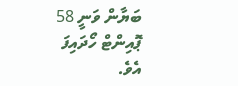ބަޔާން ވަނީ 58 ޕޮއިންޓް ހޯދައިފަ އެވެ.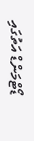ޑޯޓްމަންޑް އަތުގައި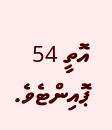އޮތީ 54 ޕޮއިންޓެވެ.